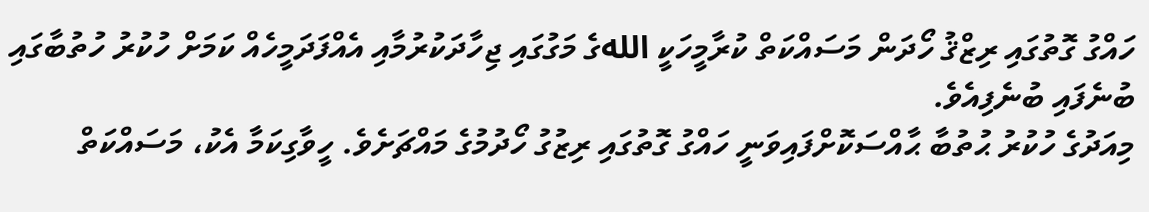ހައްގު ގޮތުގައި ރިޒްޤު ހޯދަން މަސައްކަތް ކުރާމީހަކީ اللهގެ މަގުގައި ޖިހާދަކުރުމާއި އެއްފަދަމީހެއް ކަމަށް ހުކުރު ހުތުބާގައި ބުނެފައި ބުނެފިއެވެ.
މިއަދުގެ ހުކުރު ޙުތުބާ ޙާއްސަކޮށްފައިވަނީ ހައްގު ގޮތުގައި ރިޒުގު ހޯދުމުގެ މައްޗަށެވެ. ހީވާގިކަމާ އެކު، މަސައްކަތް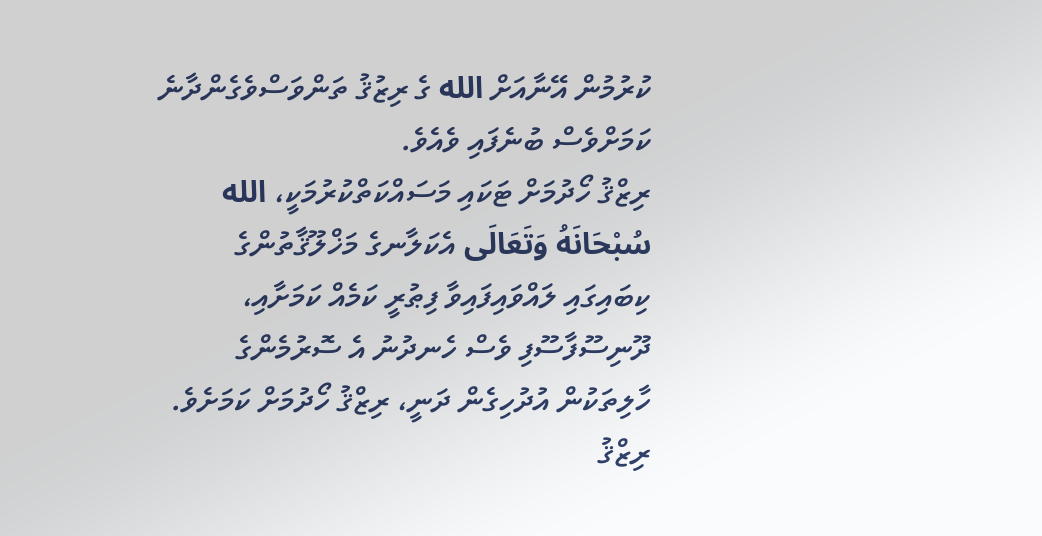ކުރުމުން އޭނާއަށް الله ގެ ރިޒުޤު ތަންވަސްވެގެންދާނެ ކަމަށްވެސް ބުނެފައި ވެއެވެ.
ރިޒްޤު ހޯދުމަށް ޓަކައި މަސައްކަތްކުރުމަކީ، الله سُبْحَانَهُ وَتَعَالَى އެކަލާނގެ މަޚްލޫޤާތުންގެ ކިބައިގައި ލައްވައިފައިވާ ފިޠުރީ ކަމެއް ކަމަށާއި، ދޫނިސޫފާސޫފި ވެސް ހެނދުނު އެ ސޮރުމެންގެ ހާލިތަކުން އުދުހިގެން ދަނީ، ރިޒްޤު ހޯދުމަށް ކަމަށެވެ. ރިޒްޤު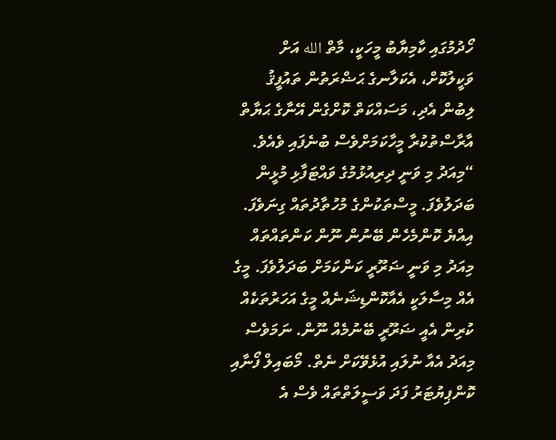ހޯދުމުގައި ކާމިޔާބު މީހަކީ، މާތް الله އަށް ވަކީލުކޮށް، އެކަލާނގެ ޙަޟްރަތުން ތައުފީޤު ލިބުން އެދި، މަސައްކަތް ކޮށްގެން އޭނާގެ ޙަޔާތް އާރާސްތުކުރާ މީހާކަމަށްވެސް ބުނެފައި ވެއެވެ.
“މިއަދު މި ވަނީ ދިރިއުޅުމުގެ ވައްޓަފާޅި މުޅީން ބަދަލުވެފަ. މީސްތަކުންގެ މުހުތާދުތައް ގިނަވެފަ. އިއްޔެ ކޮންމެހެން ބޭނުން ނޫން ކަންތައްތައް މިއަދު މި ވަނީ ޟަރޫރީ ކަންކަމަށް ބަދަލުވެފަ. މީގެ އެއް މިސާލަކީ އެއާކޮންޑިޝަނެއް މީގެ އަހަރުތަކެއް ކުރިން އެއީ ޟަރޫރީ ބޭނުމެއް ނޫން. ނަމަވެސް މިއަދު އެއާ ނުލައި އުޅެވޭކަށް ނެތް. މޯބައިލް ފޯނާއި ކޮންޕިޔުޓަރު ފަދަ ވަސީލަތްތައް ވެސް އެ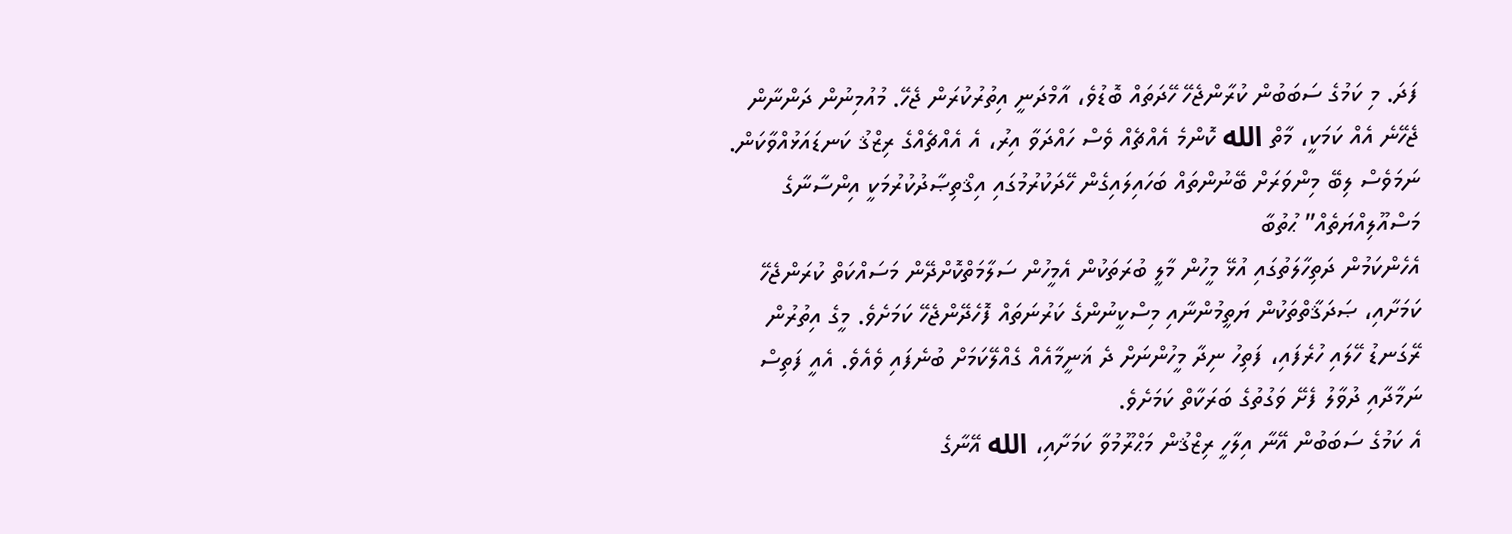ފަދަ. މި ކަމުގެ ސަބަބުން ކުރާންޖެހޭ ހޭދަތައް ބޮޑުވެ، އާމްދަނީ އިތުރުކުރަން ޖެހޭ. މުއުމިނުން ދަންނާން ޖެހޭނެ އެއް ކަމަކީ، މާތް الله ކޮންމެ އެއްޗެއް ވެސް ހައްދަވާ އިރު، އެ އެއްޗެއްގެ ރިޒްޤު ކަނޑައަޅުއްވާކަން. ނަމަވެސް ލިބޭ މިންވަރަށް ބޭނުންތައް ބަހައިލައިގެން ހޭދަކުރުމުގައި އިޤްތިޞާދުކުރުމަކީ އިންސާނާގެ މަސްއޫލިއްޔަތެއް” ޙުތުބާ
އެހެންކަމުން ދަތިހާލަތުގައި އުޅޭ މީހުން މާލީ ބުރަތަކުން އެމީހުން ސަލާމަތްކޮށްދޭން މަސައްކަތް ކުރަންޖެހޭ ކަމަށާއި، ޞަދަޤާތްތަކުން ޔަތީމުންނާއި މިސްކީނުންގެ ކަރުނަތައް ފޮހެދޭންޖެހޭ ކަމަށެވެ. މީގެ އިތުރުން ރޭގަނޑު ހޭލައި ހުރެފައި، ފަތިހު ނިދާ މީހުންނަށް ދެ ޣަނީމާއެއް ގެއްލޭކަމަށް ބުނެފައި ވެއެވެ. އެއީ ފަތިސް ނަމާދާއި ދުވާލު ފެށޭ ވަގުތުގެ ބަރަކާތް ކަމަށެވެ.
އެ ކަމުގެ ސަބަބުން އޭނާ އިލާހީ ރިޒްޤުން މަޙްރޫމުވާ ކަމަށާއި، الله އޭނާގެ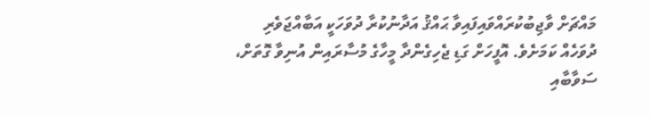މައްޗަށް ވާޖިބުކުރައްވައިފައިވާ ޙައްޤު އަދާނުކުރާ ދުވަހަކީ އަބާއްޖަވެރި ދުވަހެއް ކަމަށެވެ. އޮފީހަށް ގަޑި ޖެހިގެންދާ މީހާގެ މުސާރައިން އުނިވާ ގޮތަށް، ސަވާބާއި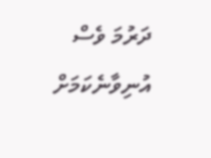ދަރުމަ ވެސް އުނިވާނެކަމަށް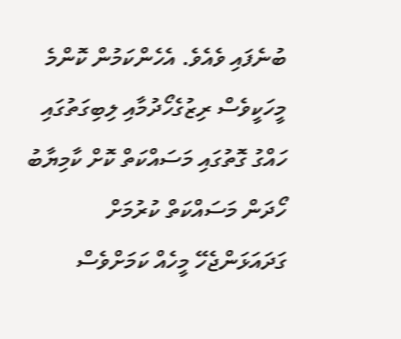ބުނެފައި ވެއެވެ. އެހެންކަމުން ކޮންމެ މީހަކީވެސް ރިޒުގެހޯދުމާއި ލިބިގަތުގައި ހައްގު ގޮތުގައި މަސައްކަތް ކޮށް ކާމިޔާބު ހޯދަން މަސައްކަތް ކުރުމަށް ގަދައަޅަންޖެހޭ މީހެއް ކަމަށްވެސް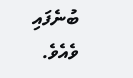ބުނެފައި ވެއެވެ.